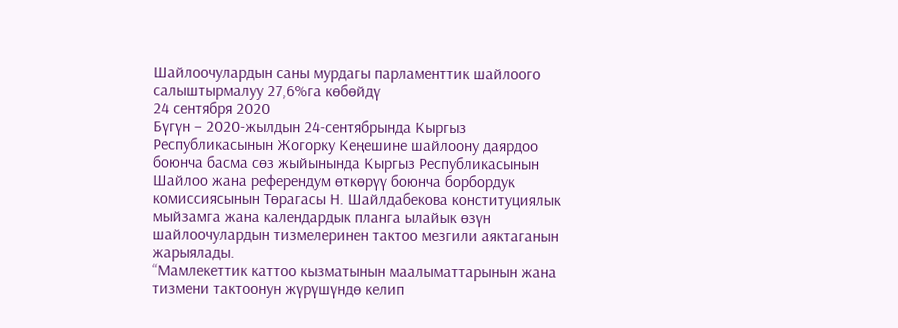Шайлоочулардын саны мурдагы парламенттик шайлоого салыштырмалуу 27,6%га көбөйдү
24 сентября 2020
Бүгүн – 2020-жылдын 24-сентябрында Кыргыз Республикасынын Жогорку Кеңешине шайлоону даярдоо боюнча басма сөз жыйынында Кыргыз Республикасынын Шайлоо жана референдум өткөрүү боюнча борбордук комиссиясынын Төрагасы Н. Шайлдабекова конституциялык мыйзамга жана календардык планга ылайык өзүн шайлоочулардын тизмелеринен тактоо мезгили аяктаганын жарыялады.
“Мамлекеттик каттоо кызматынын маалыматтарынын жана тизмени тактоонун жүрүшүндө келип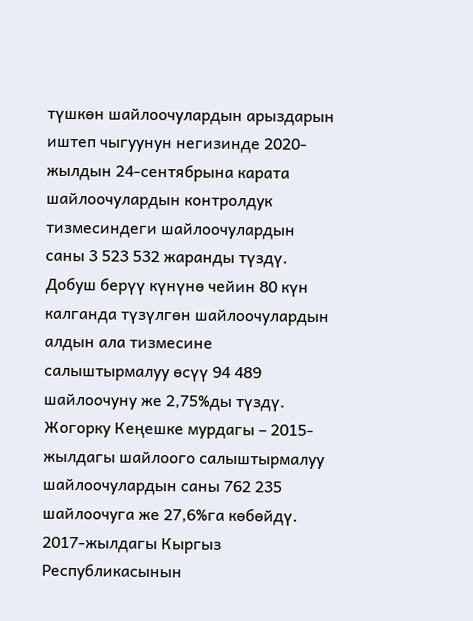түшкөн шайлоочулардын арыздарын иштеп чыгуунун негизинде 2020-жылдын 24-сентябрына карата шайлоочулардын контролдук тизмесиндеги шайлоочулардын саны 3 523 532 жаранды түздү. Добуш берүү күнүнө чейин 80 күн калганда түзүлгөн шайлоочулардын алдын ала тизмесине салыштырмалуу өсүү 94 489 шайлоочуну же 2,75%ды түздү.
Жогорку Кеңешке мурдагы – 2015-жылдагы шайлоого салыштырмалуу шайлоочулардын саны 762 235 шайлоочуга же 27,6%га көбөйдү. 2017-жылдагы Кыргыз Республикасынын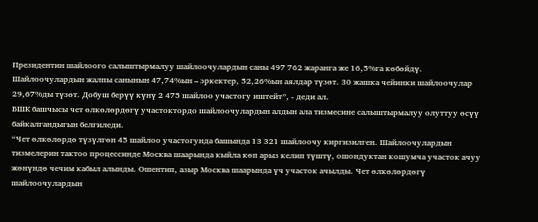Президентин шайлоого салыштырмалуу шайлоочулардын саны 497 762 жаранга же 16,5%га көбөйдү.
Шайлоочулардын жалпы санынын 47,74%ын – эркектер, 52,26%ын аялдар түзөт. 30 жашка чейинки шайлоочулар 29,67%ды түзөт. Добуш берүү күнү 2 475 шайлоо участогу иштейт”, - деди ал.
БШК башчысы чет өлкөлөрдөгү участоктордо шайлоочулардын алдын ала тизмесине салыштырмалуу олуттуу өсүү байкалгандыгын белгиледи.
“Чет өлкөлөрдө түзүлгөн 45 шайлоо участогунда башында 13 321 шайлоочу киргизилген. Шайлоочулардын тизмелерин тактоо процессинде Москва шаарында кыйла көп арыз келип түштү, ошондуктан кошумча участок ачуу жөнүндө чечим кабыл алынды. Ошентип, азыр Москва шаарында үч участок ачылды. Чет өлкөлөрдөгү шайлоочулардын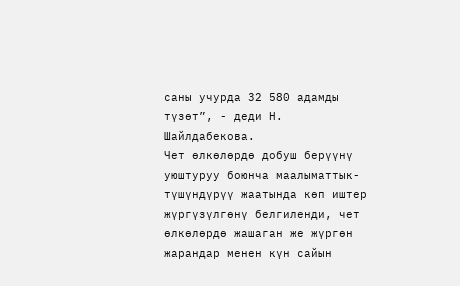саны учурда 32 580 адамды түзөт”, - деди Н. Шайлдабекова.
Чет өлкөлөрдө добуш берүүнү уюштуруу боюнча маалыматтык-түшүндүрүү жаатында көп иштер жүргүзүлгөнү белгиленди, чет өлкөлөрдө жашаган же жүргөн жарандар менен күн сайын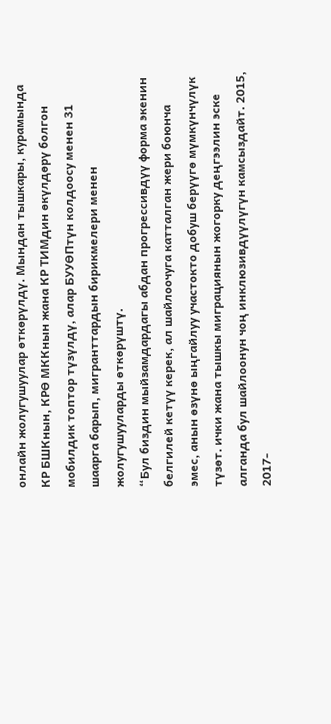онлайн жолугушуулар өткөрүлдү. Мындан тышкары, курамында КР БШКнын, КРӨ МККнын жана КР ТИМдин өкүлдөрү болгон мобилдик топтор түзүлдү, алар БУУӨПтүн колдоосу менен 31 шаарга барып, мигранттардын бирикмелери менен жолугушууларды өткөрүштү.
“Бул биздин мыйзамдардагы абдан прогрессивдүү форма экенин белгилей кетүү керек, ал шайлоочуга катталган жери боюнча эмес, анын өзүнө ыңгайлуу участокто добуш берүүгө мүмкүнчүлүк түзөт. ички жана тышкы миграциянын жогорку деңгээлин эске алганда бул шайлоонун чоң инклюзивдүүлүгүн камсыздайт. 2015, 2017-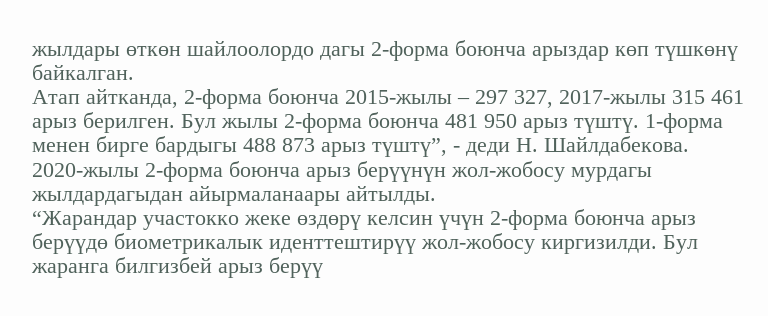жылдары өткөн шайлоолордо дагы 2-форма боюнча арыздар көп түшкөнү байкалган.
Атап айтканда, 2-форма боюнча 2015-жылы – 297 327, 2017-жылы 315 461 арыз берилген. Бул жылы 2-форма боюнча 481 950 арыз түштү. 1-форма менен бирге бардыгы 488 873 арыз түштү”, - деди Н. Шайлдабекова.
2020-жылы 2-форма боюнча арыз берүүнүн жол-жобосу мурдагы жылдардагыдан айырмаланаары айтылды.
“Жарандар участокко жеке өздөрү келсин үчүн 2-форма боюнча арыз берүүдө биометрикалык иденттештирүү жол-жобосу киргизилди. Бул жаранга билгизбей арыз берүү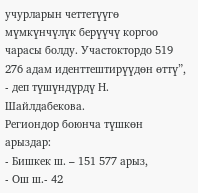учурларын четтетүүгө мүмкүнчүлүк берүүчү коргоо чарасы болду. Участоктордо 519 276 адам иденттештирүүдөн өттү”, - деп түшүндүрдү Н. Шайлдабекова.
Региондор боюнча түшкөн арыздар:
- Бишкек ш. – 151 577 арыз,
- Ош ш.- 42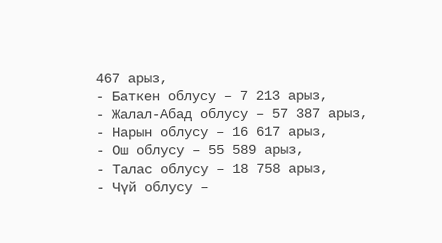467 арыз,
- Баткен облусу – 7 213 арыз,
- Жалал-Абад облусу – 57 387 арыз,
- Нарын облусу – 16 617 арыз,
- Ош облусу – 55 589 арыз,
- Талас облусу – 18 758 арыз,
- Чүй облусу –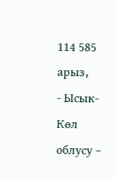114 585 арыз,
- Ысык-Көл облусу –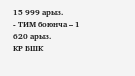15 999 арыз.
- ТИМ боюнча – 1 620 арыз.
КР БШК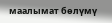маалымат бөлүмү